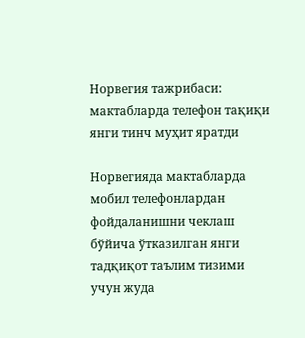Норвегия тажрибаси: мактабларда телефон тақиқи янги тинч муҳит яратди

Норвегияда мактабларда мобил телефонлардан фойдаланишни чеклаш бўйича ўтказилган янги тадқиқот таълим тизими учун жуда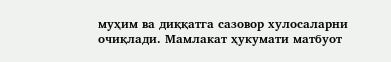муҳим ва диққатга сазовор хулосаларни очиқлади. Мамлакат ҳукумати матбуот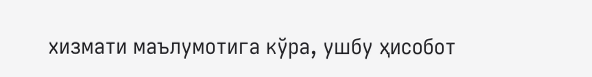хизмати маълумотига кўра, ушбу ҳисобот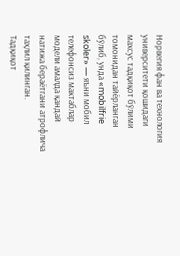Норвегия фан ва технология университети қошидаги махсус тадқиқот бўлими томонидан тайёрланган бўлиб, унда «mobilfrie skoler» — яъни мобил телефонсиз мактаблар модели амалда қандай натижа бераётгани атрофлича таҳлил қилинган.
Тадқиқот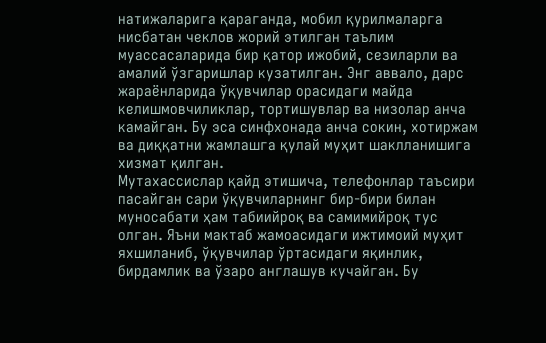натижаларига қараганда, мобил қурилмаларга нисбатан чеклов жорий этилган таълим муассасаларида бир қатор ижобий, сезиларли ва амалий ўзгаришлар кузатилган. Энг аввало, дарс жараёнларида ўқувчилар орасидаги майда келишмовчиликлар, тортишувлар ва низолар анча камайган. Бу эса синфхонада анча сокин, хотиржам ва диққатни жамлашга қулай муҳит шаклланишига хизмат қилган.
Мутахассислар қайд этишича, телефонлар таъсири пасайган сари ўқувчиларнинг бир-бири билан муносабати ҳам табиийроқ ва самимийроқ тус олган. Яъни мактаб жамоасидаги ижтимоий муҳит яхшиланиб, ўқувчилар ўртасидаги яқинлик, бирдамлик ва ўзаро англашув кучайган. Бу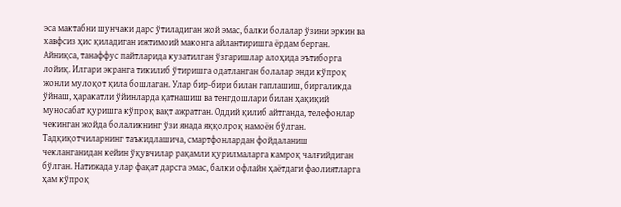эса мактабни шунчаки дарс ўтиладиган жой эмас, балки болалар ўзини эркин ва хавфсиз ҳис қиладиган ижтимоий маконга айлантиришга ёрдам берган.
Айниқса, танаффус пайтларида кузатилган ўзгаришлар алоҳида эътиборга лойиқ. Илгари экранга тикилиб ўтиришга одатланган болалар энди кўпроқ жонли мулоқот қила бошлаган. Улар бир-бири билан гаплашиш, биргаликда ўйнаш, ҳаракатли ўйинларда қатнашиш ва тенгдошлари билан ҳақиқий муносабат қуришга кўпроқ вақт ажратган. Оддий қилиб айтганда, телефонлар чекинган жойда болаликнинг ўзи янада яққолроқ намоён бўлган.
Тадқиқотчиларнинг таъкидлашича, смартфонлардан фойдаланиш чекланганидан кейин ўқувчилар рақамли қурилмаларга камроқ чалғийдиган бўлган. Натижада улар фақат дарсга эмас, балки офлайн ҳаётдаги фаолиятларга ҳам кўпроқ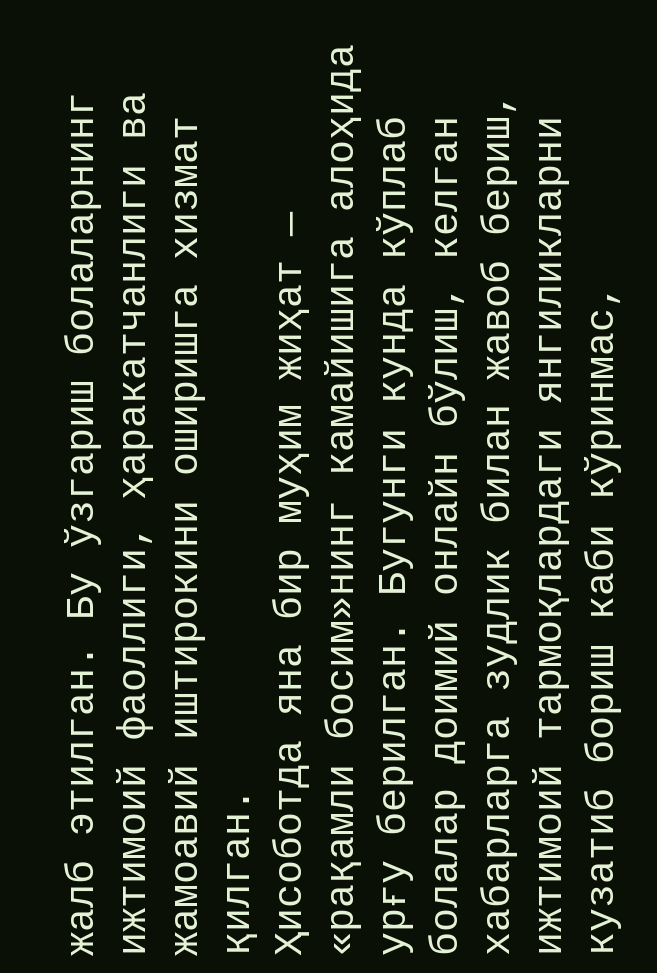жалб этилган. Бу ўзгариш болаларнинг ижтимоий фаоллиги, ҳаракатчанлиги ва жамоавий иштирокини оширишга хизмат қилган.
Ҳисоботда яна бир муҳим жиҳат — «рақамли босим»нинг камайишига алоҳида урғу берилган. Бугунги кунда кўплаб болалар доимий онлайн бўлиш, келган хабарларга зудлик билан жавоб бериш, ижтимоий тармоқлардаги янгиликларни кузатиб бориш каби кўринмас,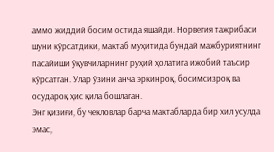аммо жиддий босим остида яшайди. Норвегия тажрибаси шуни кўрсатдики, мактаб муҳитида бундай мажбуриятнинг пасайиши ўқувчиларнинг руҳий ҳолатига ижобий таъсир кўрсатган. Улар ўзини анча эркинроқ, босимсизроқ ва осудароқ ҳис қила бошлаган.
Энг қизиғи, бу чекловлар барча мактабларда бир хил усулда эмас,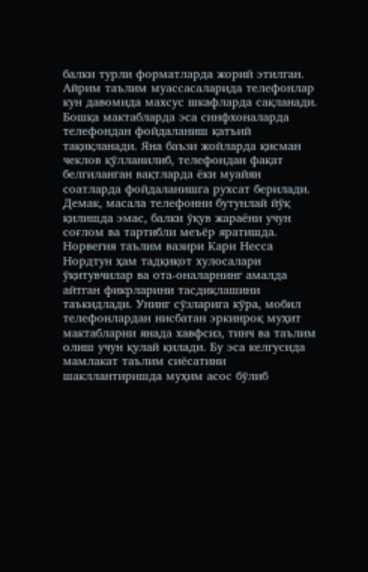балки турли форматларда жорий этилган. Айрим таълим муассасаларида телефонлар кун давомида махсус шкафларда сақланади. Бошқа мактабларда эса синфхоналарда телефондан фойдаланиш қатъий тақиқланади. Яна баъзи жойларда қисман чеклов қўлланилиб, телефондан фақат белгиланган вақтларда ёки муайян соатларда фойдаланишга рухсат берилади. Демак, масала телефонни бутунлай йўқ қилишда эмас, балки ўқув жараёни учун соғлом ва тартибли меъёр яратишда.
Норвегия таълим вазири Кари Несса Нордтун ҳам тадқиқот хулосалари ўқитувчилар ва ота-оналарнинг амалда айтган фикрларини тасдиқлашини таъкидлади. Унинг сўзларига кўра, мобил телефонлардан нисбатан эркинроқ муҳит мактабларни янада хавфсиз, тинч ва таълим олиш учун қулай қилади. Бу эса келгусида мамлакат таълим сиёсатини шакллантиришда муҳим асос бўлиб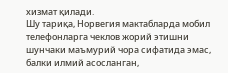хизмат қилади.
Шу тариқа, Норвегия мактабларда мобил телефонларга чеклов жорий этишни шунчаки маъмурий чора сифатида эмас, балки илмий асосланган,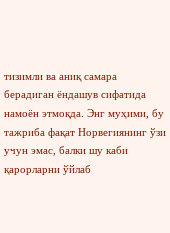тизимли ва аниқ самара берадиган ёндашув сифатида намоён этмоқда. Энг муҳими, бу тажриба фақат Норвегиянинг ўзи учун эмас, балки шу каби қарорларни ўйлаб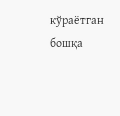кўраётган бошқа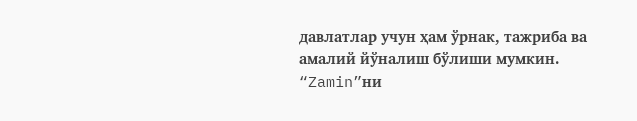давлатлар учун ҳам ўрнак, тажриба ва амалий йўналиш бўлиши мумкин.
“Zamin”ни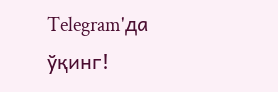Telegram'да ўқинг!